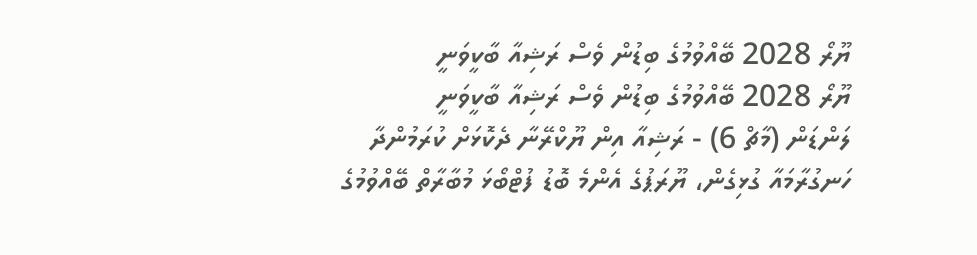ޔޫރޯ 2028 ބޭއްވުމުގެ ބިޑުން ވެސް ރަޝިއާ ބާކީވަނީ
ޔޫރޯ 2028 ބޭއްވުމުގެ ބިޑުން ވެސް ރަޝިއާ ބާކީވަނީ
ލަންޑަން (މާޗް 6) - ރަޝިއާ އިން ޔޫކްރޭނާ ދެކޮޅަށް ކުރަމުންދާ ހަނގުރާމައާ ގުޅިގެން، ޔޫރަޕުގެ އެންމެ ބޮޑު ފުޓްބޯޅަ މުބާރާތް ބޭއްވުމުގެ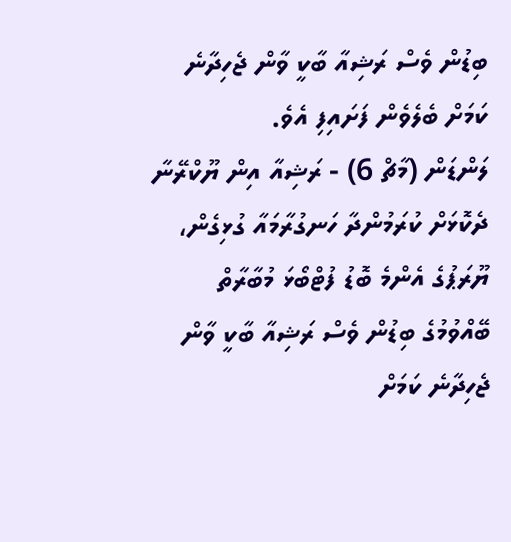ބިޑުން ވެސް ރަޝިއާ ބާކީ ވާން ޖެހިދާނެ ކަމަށް ބެލެވެން ފަށައިފި އެވެ.
ލަންޑަން (މާޗް 6) - ރަޝިއާ އިން ޔޫކްރޭނާ ދެކޮޅަށް ކުރަމުންދާ ހަނގުރާމައާ ގުޅިގެން، ޔޫރަޕުގެ އެންމެ ބޮޑު ފުޓްބޯޅަ މުބާރާތް ބޭއްވުމުގެ ބިޑުން ވެސް ރަޝިއާ ބާކީ ވާން ޖެހިދާނެ ކަމަށް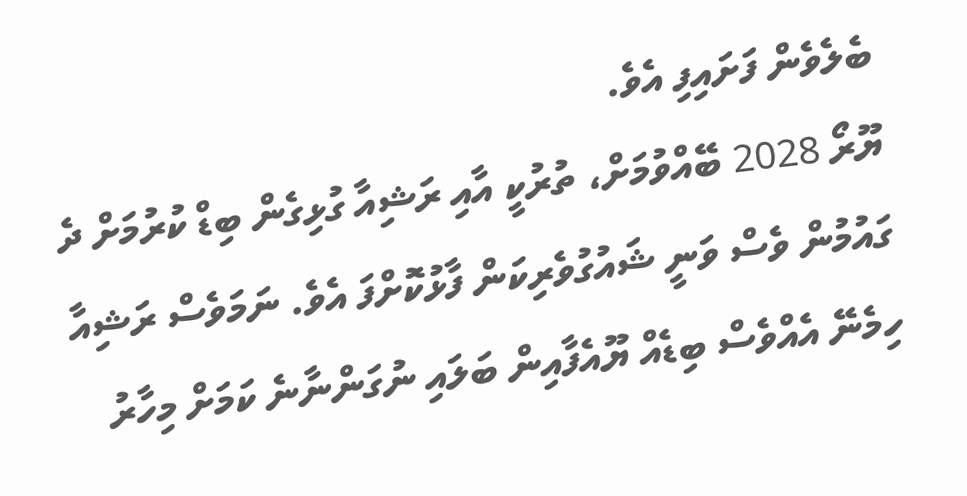ބެލެވެން ފަށައިފި އެވެ.
ޔޫރޯ 2028 ބޭއްވުމަށް، ތުރުކީ އާއި ރަޝިއާ ގުޅިގެން ބިޑް ކުރުމަށް ދެ ގައުމުން ވެސް ވަނީ ޝައުގުވެރިކަން ފާޅުކޮށްފަ އެވެ. ނަމަވެސް ރަޝިއާ ހިމެނޭ އެއްވެސް ބިޑެއް ޔޫއެފާއިން ބަލައި ނުގަންނާނެ ކަމަށް މިހާރު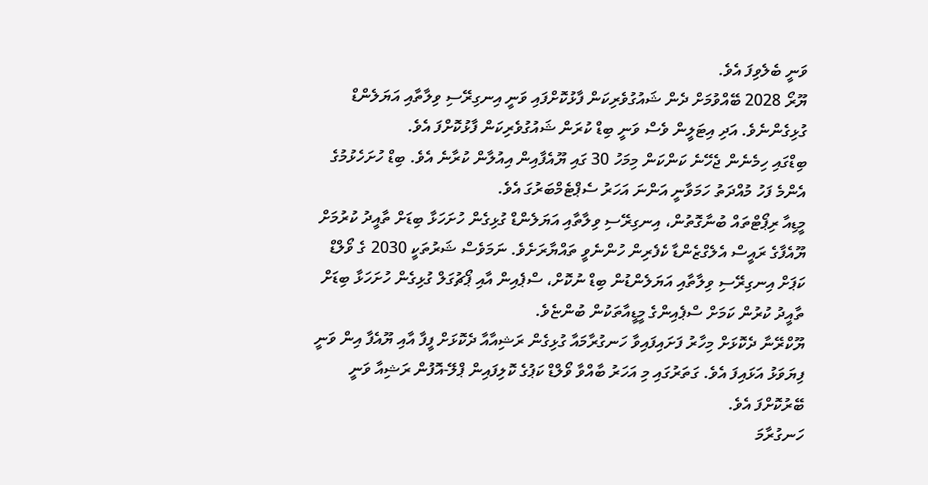ވަނީ ބެލެވިފަ އެވެ.
ޔޫރޯ 2028 ބޭއްވުމަށް ދެން ޝައުގުވެރިކަން ފާޅުކޮށްފައި ވަނީ އިނގިރޭސި ވިލާތާއި އަޔަލެންޑް ގުޅިގެންނެވެ. އަދި އިޓަލީން ވެސް ވަނީ ބިޑް ކުރަން ޝައުގުވެރިކަން ފާޅުކޮށްފަ އެވެ.
ބިޑްގައި ހިމެނެން ޖެހޭނެ ކަންކަން މިމަހު 30 ގައި ޔޫއެފާއިން އިއުލާން ކުރާނެ އެވެ. ބިޑް ހުށަހެޅުމުގެ އެންމެ ފަހު މުއްދަތު ހަމަވާނީ އަންނަ އަހަރު ސެޕްޓެމްބަރުގަ އެވެ.
މީޑިއާ ރިޕޯޓްތައް ބުނާގޮތުން، އިނގިރޭސި ވިލާތާއި އަޔަލެންޑް ގުޅިގެން ހުށަހަޅާ ބިޑަށް ތާއީދު ކުރުމަށް ޔޫއެފާގެ ރައީސް އެލެގްޒެންޑާ ކެފެރިން ހުންނެވީ ތައްޔާރަށެވެ. ނަމަވެސް ޝަރުތަކީ 2030 ގެ ވޯލްޑް ކަޕަށް އިނގިރޭސި ވިލާތާއި އަޔަލެންޑުން ބިޑް ނުކޮށް، ސްޕެއިން އާއި ޕޯޗުގަލް ގުޅިގެން ހުށަހަޅާ ބިޑަށް ތާއީދު ކުރުން ކަމަށް ސްޕެއިންގެ މީޑީއާތަކުން ބުންޏެވެ.
ޔޫކްރޭނާ ދެކޮޅަށް މިހާރު ފަށައިފައިވާ ހަނގުރާމައާ ގުޅިގެން ރަޝިއާއާ ދެކޮޅަށް ފީފާ އާއި ޔޫއެފާ އިން ވަނީ ފިޔަވަޅު އަޅައިފަ އެވެ. ގަތަރުގައި މި އަހަރު ބާއްވާ ވޯލްޑް ކަޕުގެ ކޮލިފައިން ޕްލޭ-އޮފުން ރަޝިއާ ވަނީ ބޭރުކޮށްފަ އެވެ.
ހަނގުރާމަ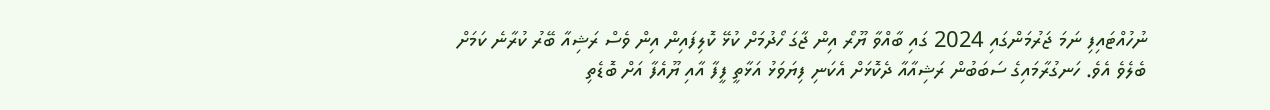ނުހުއްޓައިފި ނަމަ ޖަރުމަންގައި 2024 ގައި ބާއްވާ ޔޫރޯ އިން ޖާގަ ހޯދުމަށް ކުޅޭ ކޮލިފައިން އިން ވެސް ރަޝިއާ ބޭރު ކުރާނެ ކަމަށް ބެލެވެ އެވެ. ހަނގުރާމައިގެ ސަބަބުން ރަޝިއާއާ ދެކޮޅަށް އެކަނި ފިޔަވަޅު އަޅާތީ ފީފާ އާއި ޔޫއެފާ އަށް ބޮޑެތި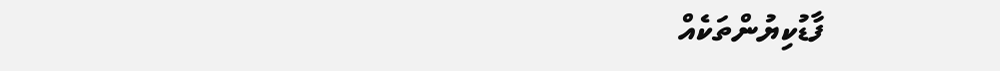ފާޑުކިޔުންތަކެއް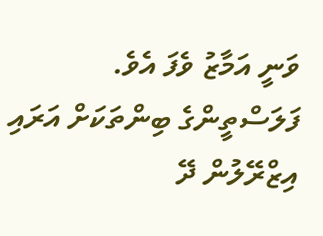ވަނީ އަމާޒު ވެފަ އެވެ. ފަލަސްތީންގެ ބިންތަކަށް އަރައި އިޒްރޭލުން ދޭ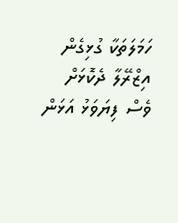ހަމަލަތަކާ ގުޅިގެން އިޒްރޭލާ ދެކޮޅަށް ވެސް ފިޔަވަޅު އަޅަން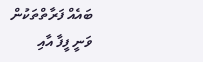ބައެއް ފަރާތްތަކުން ވަނީ ފީފާ އާއި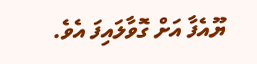ޔޫއެފާ އަށް ގޮވާލައިފަ އެވެ.